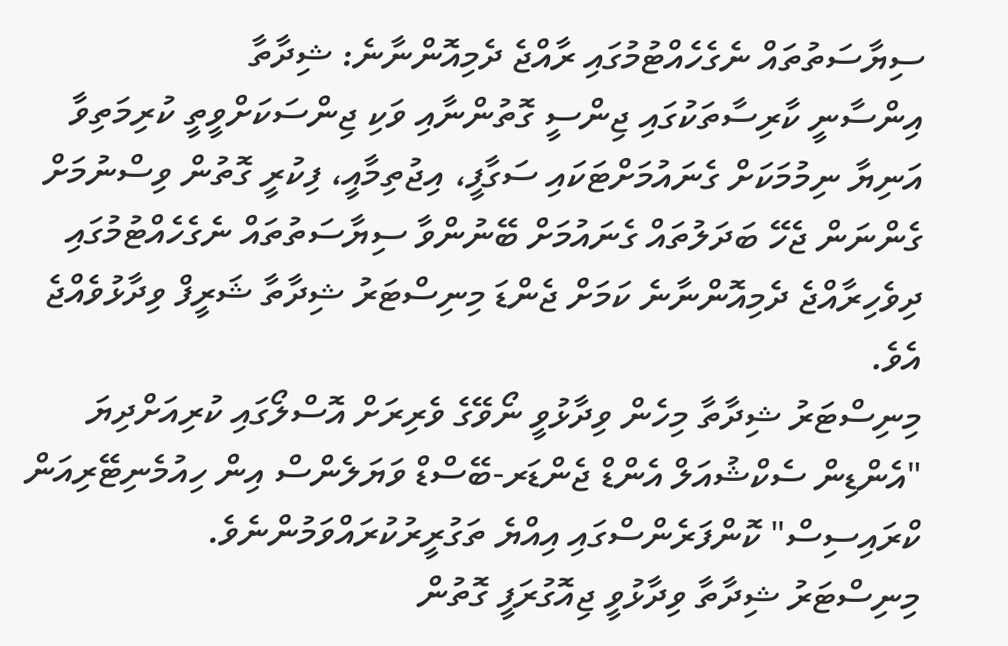ސިޔާސަތުތައް ނެގެހެއްޓުމުގައި ރާއްޖެ ދެމިއޮންނާނެ: ޝިދާތާ
އިންސާނީ ކާރިސާތަކުގައި ޖިންސީ ގޮތުންނާއި ވަކި ޖިންސަކަށްވީތީ ކުރިމަތިވާ އަނިޔާ ނިމުމަކަށް ގެނައުމަށްޓަކައި ސަގާފީ، އިޖުތިމާއީ، ފިކުރީ ގޮތުން ވިސްނުމަށް ގެންނަން ޖެހޭ ބަދަލުތައް ގެނައުމަށް ބޭނުންވާ ސިޔާސަތުތައް ނެގެހެއްޓުމުގައި ދިވެހިރާއްޖެ ދެމިއޮންނާނެ ކަމަށް ޖެންޑަ މިނިސްޓަރު ޝިދާތާ ޝަރީފް ވިދާޅުވެއްޖެ އެވެ.
މިނިސްޓަރު ޝިދާތާ މިހެން ވިދާޅުވީ ނޯވޭގެ ވެރިރަށް އޮސްލޯގައި ކުރިއަށްދިޔަ "އެންޑިން ސެކްޝުއަލް އެންޑް ޖެންޑަރ-ބޭސްޑް ވަޔަލެންސް އިން ހިއުމެނިޓޭރިއަން ކްރައިސިސް" ކޮންފަރެންސްގައި އިއްޔެ ތަގުރީރުކުރައްވަމުންނެވެ.
މިނިސްޓަރު ޝިދާތާ ވިދާޅުވީ ޖިއޮގުރަފީ ގޮތުން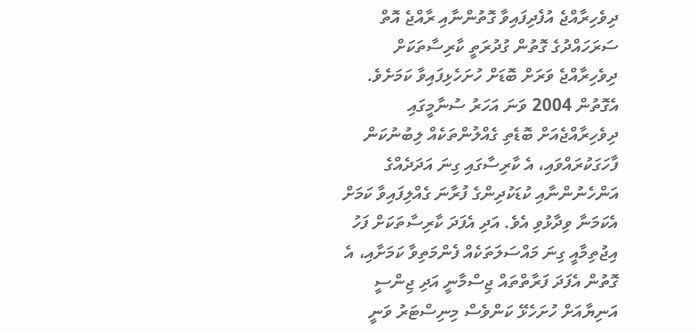ދިވެހިރާއްޖެ އުފެދިފައިވާ ގޮތުންނާއި ރާއްޖެ އޮތް ސަރަހައްދުގެ ގޮތުން ގުދުރަތީ ކާރިސާތަކަށް ދިވެހިރާއްޖެ ވަރަށް ބޮޑަށް ހުށަހެޅިފައިވާ ކަމަށެވެ. އެގޮތުން 2004 ވަނަ އަހަރު ސުނާމީގައި ދިވެހިރާއްޖެއަށް ބޮޑެތި ގެއްލުންތަކެއް ލިބުނުކަން ފާހަގަކުރައްވައި، އެ ކާރިސާގައި ގިނަ އަދަދެއްގެ އަންހެނުންނާއި ކުޑަކުދިންގެ ފުރާނަ ގެއްލިފައިވާ ކަމަށް އެކަމަނާ ވިދާޅުވި އެވެ. އަދި އެފަދަ ކާރިސާތަކަށް ފަހު އިޖުތިމާއީ ގިނަ މައްސަލަތަކެއް ފެންމަތިވާ ކަމަށާއި، އެ ގޮތުން އެފަދަ ފަރާތްތައް ޖިސްމާނީ އަދި ޖިންސީ އަނިޔާއަށް ހުށަހެޅޭ ކަންވެސް މިނިސްޓަރު ވަނީ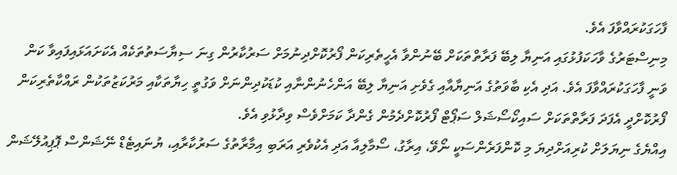ފާހަގަކުރައްވާފަ އެވެ.
މިނިސްޓަރުގެ ވާހަކަފުޅުގައި އަނިޔާ ލިބޭ ފަރާތްތަކަށް ބޭނުންވާ އެހީތެރިކަން ފޯރުކޮށްދިނުމަށް ސަރުކާރުން ގިނަ ސިޔާސަތުތަކެއް އެކަށައަޅައިފައިވާ ކަން ވަނީ ފާހަގަކުރައްވާފަ އެވެ. އަދި އެކި ބާވަތުގެ އަނިޔާއާއި ގެވެށި އަނިޔާ ލިބޭ އަންހެނުންނާއި ކުޑަކުދިންނަށް ވަގުތީ ހިޔާތަކާއި މަރުކަޒުތަކުން ރައްކާތެރިކަން ފޯރުކޮށްދީ އެފަދަ ފަރާތްތަކަށް ސައިކޯސޯޝަލް ސަޕޯޓް ފޯރުކޮށްދެމުން ގެންދާ ކަމަށްވެސް ވިދާޅުވި އެވެ.
އިއްޔެގެ ނިޔަލަށް ކުރިއަށްދިޔަ މި ކޮންފަރެންސަކީ ނޯވޭ، އިރާގު، ސޯމާލިއާ އަދި އެކުވެރި އަރަބި އިމާރާތުގެ ސަރުކާރާއި، ޔުނައިޓެޑް ނޭޝަންސް ޕޮޕިއުލޭޝަން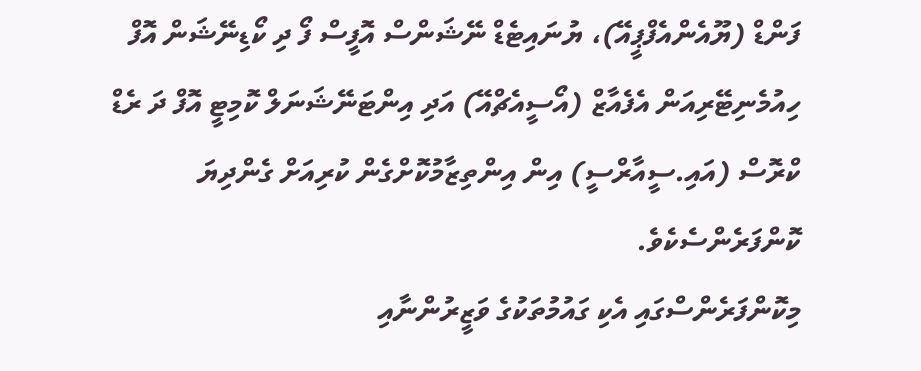ފަންޑް (ޔޫއެންއެފްޕީއޭ)، ޔުނައިޓެޑް ނޭޝަންސް އޮފީސް ފޯ ދި ކޯޑިނޭޝަން އޮފް ހިއުމެނިޓޭރިއަން އެފެއާޒް (އޯސީއެޗްއޭ) އަދި އިންޓަނޭޝަނަލް ކޮމިޓީ އޮފް ދަ ރެޑް ކްރޮސް (އައި.ސީއާރްސީ) އިން އިންތިޒާމުކޮށްގެން ކުރިއަށް ގެންދިޔަ ކޮންފަރެންސެކެވެ.
މިކޮންފަރެންސްގައި އެކި ގައުމުތަކުގެ ވަޒީރުންނާއި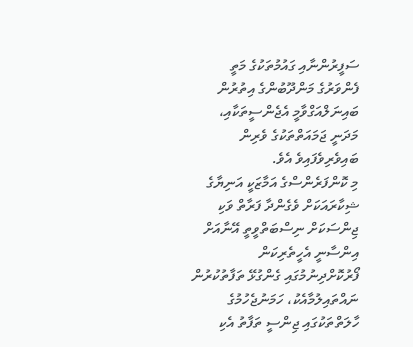ސަފީރުންނާއި ގައުމުތަކުގެ މަތީ ފެންވަރުގެ މަންދޫބުންގެ އިތުރުން ބައިނަލްއަގްވާމީ އެޖެންސީތަކާއި، މަދަނީ ޖަމައަތްތަކުގެ ވެރިން ބައިވެރިވެފައިވެ އެވެ.
މި ކޮންފަރެންސްގެ އަމާޒަކީ އަނިޔާގެ ޝިކާރައަކަށް ވެގެންދާ ފަރާތް ވަކި ޖިންސަކަށް ނިސްބަތްވީތީ އޭނާއަށް އިންސާނީ އެހީތެރިކަން ފޯރުކޮށްދިނުމުގައި ގެންގުޅޭ ތަފާތުކުރުން ނައްތައިލުމާއެކު، ހަމަނުޖެހުމުގެ ހާލަތްތަކުގައި ޖިންސީ ތަފާތު އެކި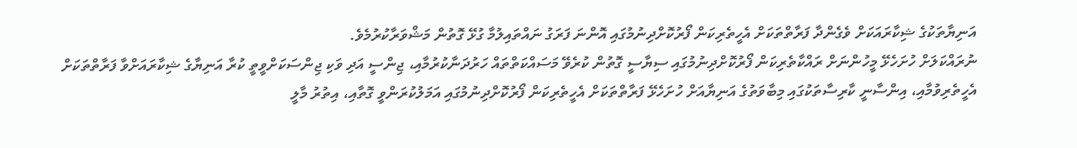އަނިޔާތަކުގެ ޝިކާރައަކަށް ވެގެންދާ ފަރާތްތަކަށް އެހީތެރިކަން ފޯރުކޮށްދިނުމުގައި އޮންނަ ފަރަގު ނައްތައިލުމާ ގުޅޭ ގޮތުން މަޝްވަރާކުރުމެވެ.
ނުރައްކަލަށް ހުށަހެޅޭ މީހުންނަށް ރައްކާތެރިކަން ފޯރުކޮށްދިނުމުގައި ސިޔާސީ ގޮތުން ކުރެވޭ މަސައްކަތްތައް ހަރުދަނާކުރުމާއި، ޖިންސީ އަދި ވަކި ޖިންސަކަށްވީތީ ކުރާ އަނިޔާގެ ޝިކާރައަށްވާ ފަރާތްތަކަށް އެހީތެރިވުމާއި، އިންސާނީ ކާރިސާތަކުގައި މިބާވަތުގެ އަނިޔާއަށް ހުށަހެޅޭ ފަރާތްތަކަށް އެހީތެރިކަން ފޯރުކޮށްދިނުމުގައި އަމަލުކުރަންވީ ގޮތާއި، އިތުރު މާލީ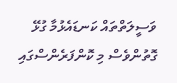ވަސީލަތްތައް ކަނޑައެޅުމާ ގުޅޭ ގޮތުންވެސް މި ކޮންފަރެންސްގައި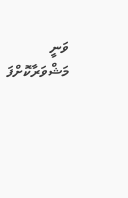ވަނީ މަޝްވަރާކޮށްފަ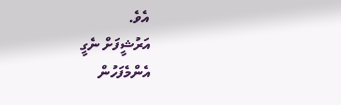އެވެ.
އަރުޝީފަށް ނެގީ
އެންމެފަހުން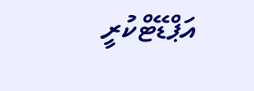އަޕްޑޭޓްކުރީ